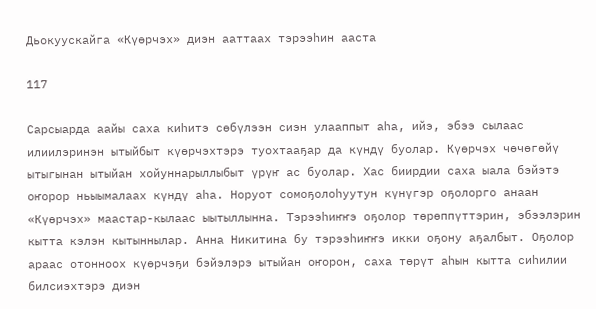Дьокуускайга «Күөрчэх» диэн ааттаах тэрээһин ааста

117

Сарсыарда аайы саха киһитэ сөбүлээн сиэн улааппыт аһа, ийэ, эбээ сылаас илиилэринэн ытыйбыт күөрчэхтэрэ туохтааҕар да күндү буолар. Күөрчэх чөчөгөйү ытыгынан ытыйан хойуннарыллыбыт үрүҥ ас буолар. Хас биирдии саха ыала бэйэтэ оҥорор ньыымалаах күндү аһа. Норуот сомоҕолоһуутун күнүгэр оҕолорго анаан «Күөрчэх» маастар-кылаас ыытыллынна. Тэрээһиҥҥэ оҕолор төрөппүттэрин, эбээлэрин кытта кэлэн кытыннылар. Анна Никитина бу тэрээһиҥҥэ икки оҕону аҕалбыт. Оҕолор араас отонноох күөрчэҕи бэйэлэрэ ытыйан оҥорон, саха төрүт аһын кытта сиһилии билсиэхтэрэ диэн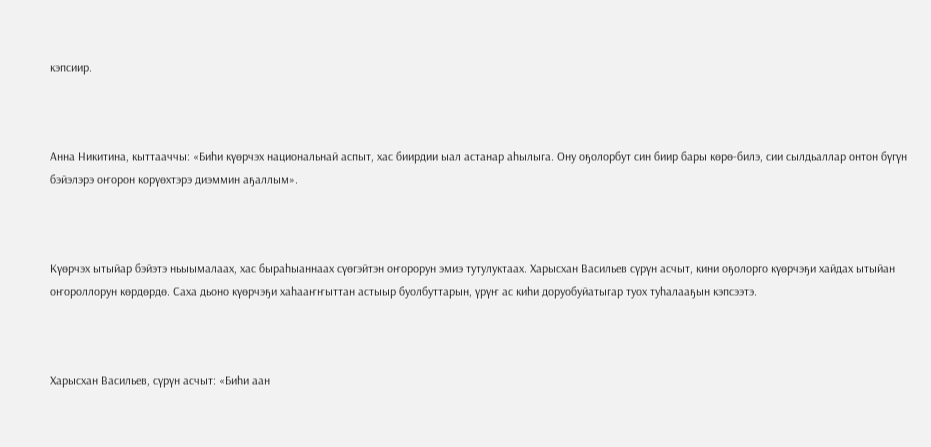кэпсиир.



Анна Никитина, кыттааччы: «Биһи күөрчэх национальнай аспыт, хас биирдии ыал астанар аһылыга. Ону оҕолорбут син биир бары көрө-билэ, сии сылдьаллар онтон бүгүн бэйэлэрэ оҥорон корүөхтэрэ диэммин аҕаллым».



Күөрчэх ытыйар бэйэтэ ньыымалаах, хас быраһыаннаах сүөгэйтэн оҥорорун эмиэ тутулуктаах. Харысхан Васильев сүрүн асчыт, кини оҕолорго күөрчэҕи хайдах ытыйан оҥороллорун көрдөрдө. Саха дьоно күөрчэҕи хаһааҥҥыттан астыыр буолбуттарын, үрүҥ ас киһи доруобуйатыгар туох туһалааҕын кэпсээтэ.



Харысхан Васильев, сүрүн асчыт: «Биһи аан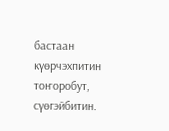бастаан күөрчэхпитин тоҥоробут, сүөгэйбитин.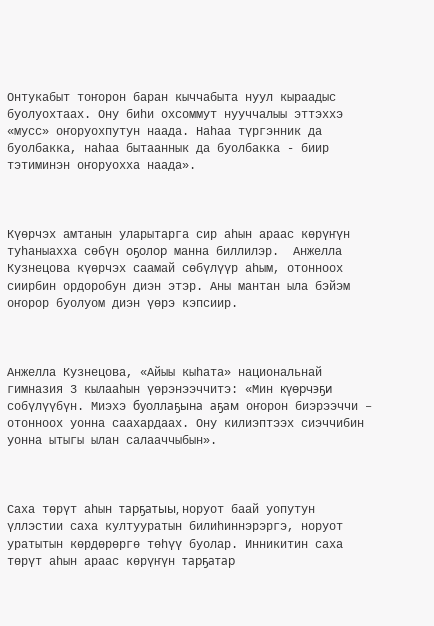Онтукабыт тоҥорон баран кыччабыта нуул кыраадыс буолуохтаах. Ону биһи охсоммут нууччалыы эттэххэ «мусс» оҥоруохпутун наада. Наһаа түргэнник да буолбакка, наһаа бытааннык да буолбакка - биир тэтиминэн оҥоруохха наада».



Күөрчэх амтанын уларытарга сир аһын араас көрүҥүн туһаныахха сөбүн оҕолор манна биллилэр.  Анжелла Кузнецова күөрчэх саамай сөбүлүүр аһым, отонноох сиирбин ордоробун диэн этэр. Аны мантан ыла бэйэм оҥорор буолуом диэн үөрэ кэпсиир.



Анжелла Кузнецова, «Айыы кыһата» национальнай гимназия 3 кылааһын үөрэнээччитэ: «Мин күөрчэҕи собүлүүбүн. Миэхэ буоллаҕына аҕам оҥорон биэрээччи – отонноох уонна саахардаах. Ону килиэптээх сиэччибин уонна ытыгы ылан салааччыбын».



Саха төрүт аһын тарҕатыы, норуот баай уопутун үллэстии саха култууратын билиһиннэрэргэ, норуот уратытын көрдөрөргө төһүү буолар. Инникитин саха төрүт аһын араас көрүҥүн тарҕатар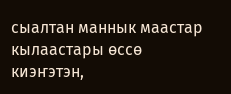сыалтан маннык маастар кылаастары өссө киэҥэтэн,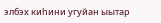элбэх киһини угуйан ыытар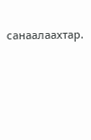санаалаахтар.